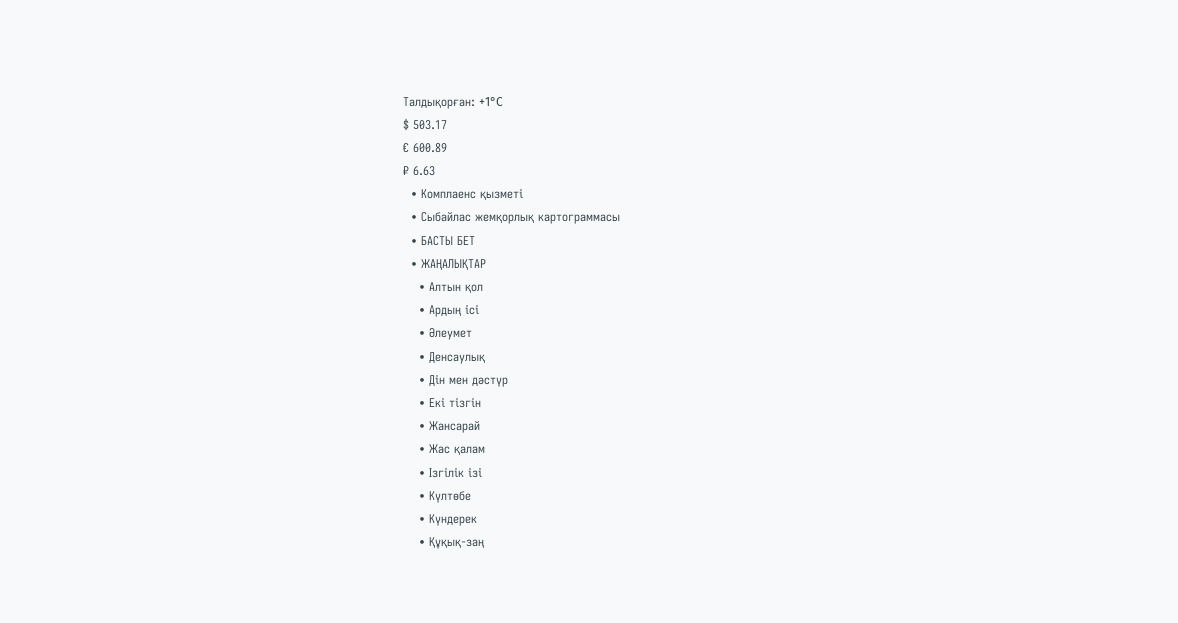Талдықорған: +1°C
$ 503.17
€ 600.89
₽ 6.63
  • Комплаенс қызметі
  • Сыбайлас жемқорлық картограммасы
  • БАСТЫ БЕТ
  • ЖАҢАЛЫҚТАР
    • Алтын қол
    • Ардың ісі
    • Әлеумет
    • Денсаулық
    • Дін мен дәстүр
    • Екі тізгін
    • Жансарай
    • Жас қалам
    • Ізгілік ізі
    • Күлтөбе
    • Күндерек
    • Құқық-заң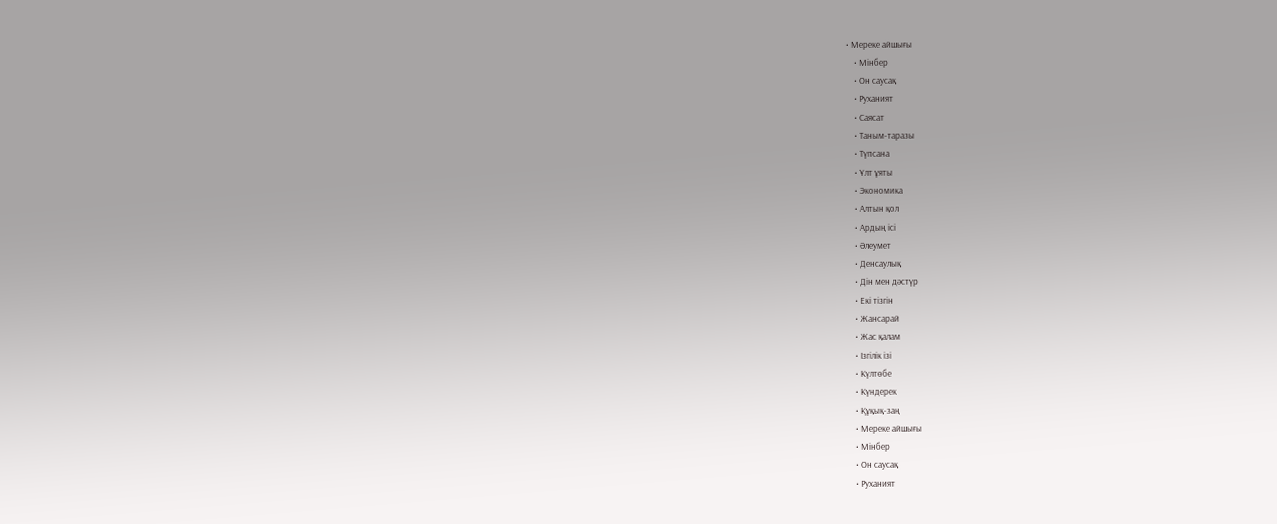• Мереке айшығы
    • Мінбер
    • Он саусақ
    • Руханият
    • Саясат
    • Таным-таразы
    • Түпсана
    • Ұлт ұяты
    • Экономика
    • Алтын қол
    • Ардың ісі
    • Әлеумет
    • Денсаулық
    • Дін мен дәстүр
    • Екі тізгін
    • Жансарай
    • Жас қалам
    • Ізгілік ізі
    • Күлтөбе
    • Күндерек
    • Құқық-заң
    • Мереке айшығы
    • Мінбер
    • Он саусақ
    • Руханият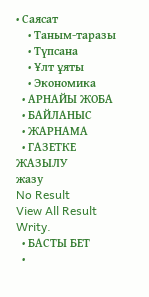• Саясат
    • Таным-таразы
    • Түпсана
    • Ұлт ұяты
    • Экономика
  • АРНАЙЫ ЖОБА
  • БАЙЛАНЫС
  • ЖАРНАМА
  • ГАЗЕТКЕ ЖАЗЫЛУ
жазу
No Result
View All Result
Writy.
  • БАСТЫ БЕТ
  •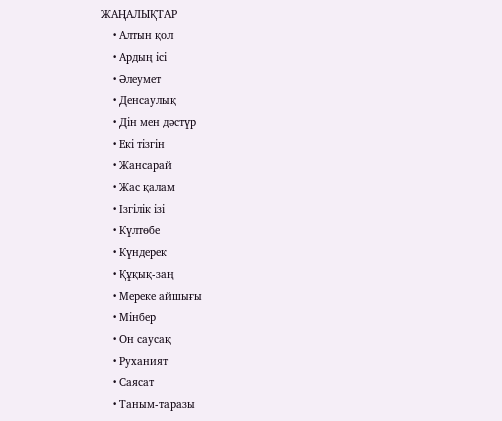ЖАҢАЛЫҚТАР
    • Алтын қол
    • Ардың ісі
    • Әлеумет
    • Денсаулық
    • Дін мен дәстүр
    • Екі тізгін
    • Жансарай
    • Жас қалам
    • Ізгілік ізі
    • Күлтөбе
    • Күндерек
    • Құқық-заң
    • Мереке айшығы
    • Мінбер
    • Он саусақ
    • Руханият
    • Саясат
    • Таным-таразы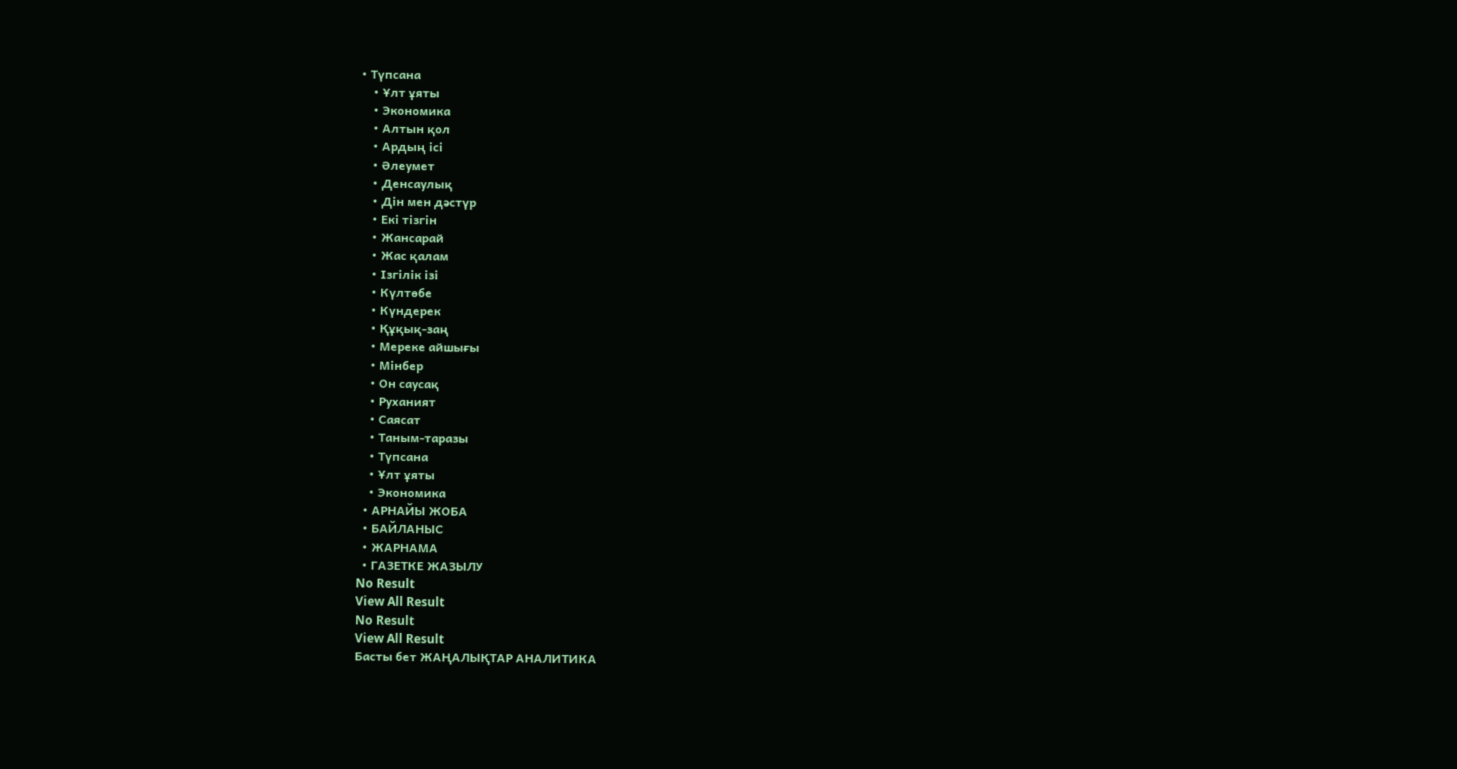• Түпсана
    • Ұлт ұяты
    • Экономика
    • Алтын қол
    • Ардың ісі
    • Әлеумет
    • Денсаулық
    • Дін мен дәстүр
    • Екі тізгін
    • Жансарай
    • Жас қалам
    • Ізгілік ізі
    • Күлтөбе
    • Күндерек
    • Құқық-заң
    • Мереке айшығы
    • Мінбер
    • Он саусақ
    • Руханият
    • Саясат
    • Таным-таразы
    • Түпсана
    • Ұлт ұяты
    • Экономика
  • АРНАЙЫ ЖОБА
  • БАЙЛАНЫС
  • ЖАРНАМА
  • ГАЗЕТКЕ ЖАЗЫЛУ
No Result
View All Result
No Result
View All Result
Басты бет ЖАҢАЛЫҚТАР АНАЛИТИКА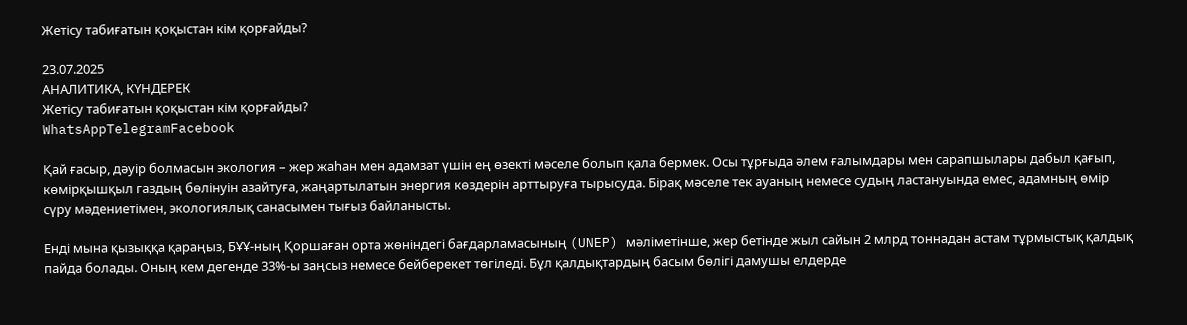Жетісу табиғатын қоқыстан кім қорғайды?

23.07.2025
АНАЛИТИКА, КҮНДЕРЕК
Жетісу табиғатын қоқыстан кім қорғайды?
WhatsAppTelegramFacebook

Қай ғасыр, дәуір болмасын экология – жер жаһан мен адамзат үшін ең өзекті мәселе болып қала бермек. Осы тұрғыда әлем ғалымдары мен сарапшылары дабыл қағып, көмірқышқыл газдың бөлінуін азайтуға, жаңартылатын энергия көздерін арттыруға тырысуда. Бірақ мәселе тек ауаның немесе судың ластануында емес, адамның өмір сүру мәдениетімен, экологиялық санасымен тығыз байланысты.

Енді мына қызыққа қараңыз, БҰҰ-ның Қоршаған орта жөніндегі бағдарламасының (UNEP) мәліметінше, жер бетінде жыл сайын 2 млрд тоннадан астам тұрмыстық қалдық пайда болады. Оның кем дегенде 33%-ы заңсыз немесе бейберекет төгіледі. Бұл қалдықтардың басым бөлігі дамушы елдерде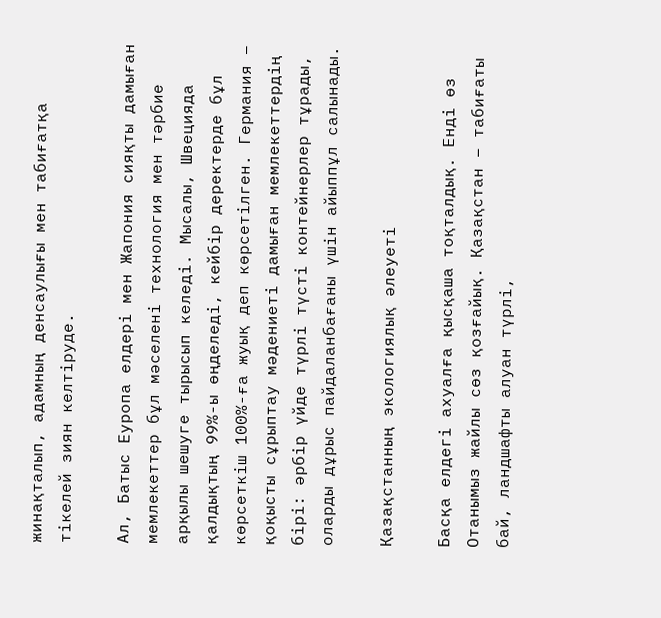жинақталып, адамның денсаулығы мен табиғатқа тікелей зиян келтіруде.

Ал, Батыс Еуропа елдері мен Жапония сияқты дамыған мемлекеттер бұл мәселені технология мен тәрбие арқылы шешуге тырысып келеді. Мысалы, Швецияда қалдықтың 99%-ы өңделеді, кейбір деректерде бұл көрсеткіш 100%-ға жуық деп көрсетілген. Германия – қоқысты сұрыптау мәдениеті дамыған мемлекеттердің бірі: әрбір үйде түрлі түсті контейнерлер тұрады, оларды дұрыс пайдаланбағаны үшін айыппұл салынады.

Қазақстанның экологиялық әлеуеті

Басқа елдегі ахуалға қысқаша тоқталдық. Енді өз Отанымыз жайлы сөз қозғайық. Қазақстан – табиғаты бай, ландшафты алуан түрлі,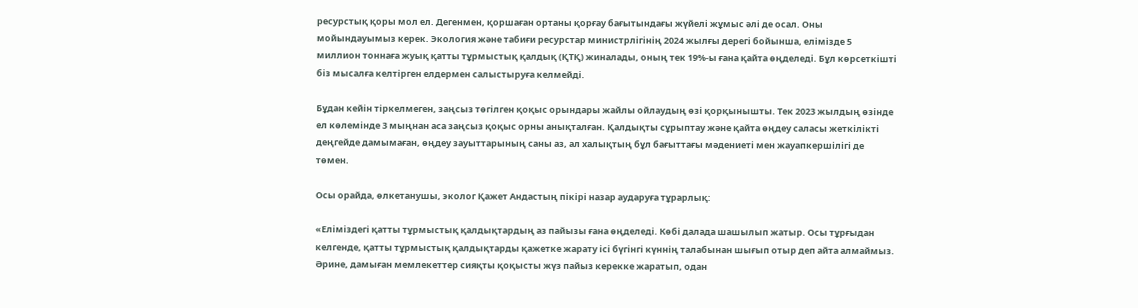ресурстық қоры мол ел. Дегенмен, қоршаған ортаны қорғау бағытындағы жүйелі жұмыс әлі де осал. Оны мойындауымыз керек. Экология және табиғи ресурстар министрлігінің 2024 жылғы дерегі бойынша, елімізде 5 миллион тоннаға жуық қатты тұрмыстық қалдық (ҚТҚ) жиналады, оның тек 19%-ы ғана қайта өңделеді. Бұл көрсеткішті біз мысалға келтірген елдермен салыстыруға келмейді.

Бұдан кейін тіркелмеген, заңсыз төгілген қоқыс орындары жайлы ойлаудың өзі қорқынышты. Тек 2023 жылдың өзінде ел көлемінде 3 мыңнан аса заңсыз қоқыс орны анықталған. Қалдықты сұрыптау және қайта өңдеу саласы жеткілікті деңгейде дамымаған, өңдеу зауыттарының саны аз, ал халықтың бұл бағыттағы мәдениеті мен жауапкершілігі де төмен.

Осы орайда, өлкетанушы, эколог Қажет Андастың пікірі назар аударуға тұрарлық:

«Еліміздегі қатты тұрмыстық қалдықтардың аз пайызы ғана өңделеді. Көбі далада шашылып жатыр. Осы тұрғыдан келгенде, қатты тұрмыстық қалдықтарды қажетке жарату ісі бүгінгі күннің талабынан шығып отыр деп айта алмаймыз.
Әрине, дамыған мемлекеттер сияқты қоқысты жүз пайыз керекке жаратып, одан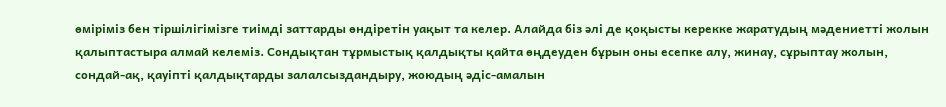өміріміз бен тіршілігімізге тиімді заттарды өндіретін уақыт та келер. Алайда біз әлі де қоқысты керекке жаратудың мәдениетті жолын қалыптастыра алмай келеміз. Сондықтан тұрмыстық қалдықты қайта өңдеуден бұрын оны есепке алу, жинау, сұрыптау жолын, сондай-ақ, қауіпті қалдықтарды залалсыздандыру, жоюдың әдіс-амалын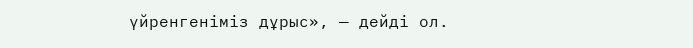үйренгеніміз дұрыс», — дейді ол.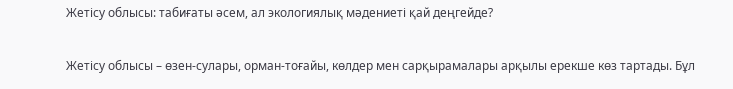Жетісу облысы: табиғаты әсем, ал экологиялық мәдениеті қай деңгейде?

Жетісу облысы – өзен-сулары, орман-тоғайы, көлдер мен сарқырамалары арқылы ерекше көз тартады. Бұл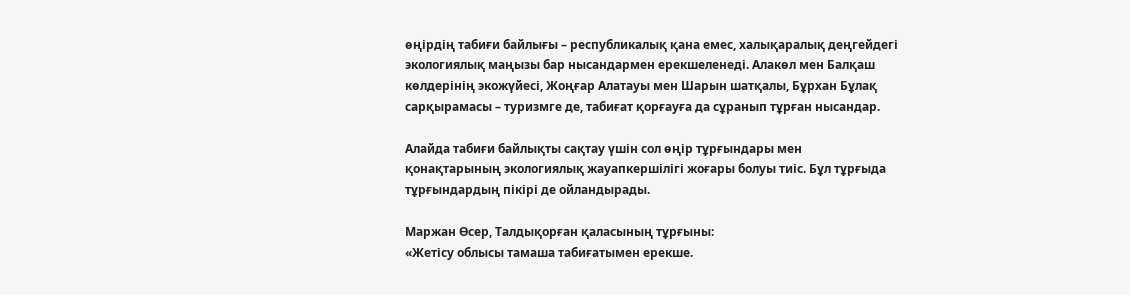өңірдің табиғи байлығы – республикалық қана емес, халықаралық деңгейдегі экологиялық маңызы бар нысандармен ерекшеленеді. Алакөл мен Балқаш көлдерінің экожүйесі, Жоңғар Алатауы мен Шарын шатқалы, Бұрхан Бұлақ сарқырамасы – туризмге де, табиғат қорғауға да сұранып тұрған нысандар.

Алайда табиғи байлықты сақтау үшін сол өңір тұрғындары мен қонақтарының экологиялық жауапкершілігі жоғары болуы тиіс. Бұл тұрғыда тұрғындардың пікірі де ойландырады.

Маржан Өсер, Талдықорған қаласының тұрғыны:
«Жетісу облысы тамаша табиғатымен ерекше.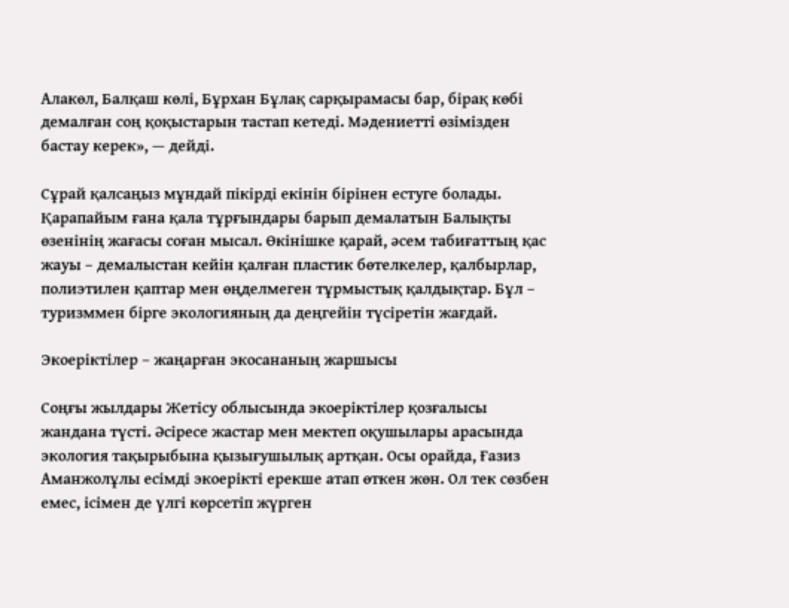Алакөл, Балқаш көлі, Бұрхан Бұлақ сарқырамасы бар, бірақ көбі демалған соң қоқыстарын тастап кетеді. Мәдениетті өзімізден бастау керек», — дейді.

Сұрай қалсаңыз мұндай пікірді екінін бірінен естуге болады. Қарапайым ғана қала тұрғындары барып демалатын Балықты өзенінің жағасы соған мысал. Өкінішке қарай, әсем табиғаттың қас жауы – демалыстан кейін қалған пластик бөтелкелер, қалбырлар, полиэтилен қаптар мен өңделмеген тұрмыстық қалдықтар. Бұл – туризммен бірге экологияның да деңгейін түсіретін жағдай.

Экоеріктілер – жаңарған экосананың жаршысы

Соңғы жылдары Жетісу облысында экоеріктілер қозғалысы жандана түсті. Әсіресе жастар мен мектеп оқушылары арасында экология тақырыбына қызығушылық артқан. Осы орайда, Ғазиз Аманжолұлы есімді экоерікті ерекше атап өткен жөн. Ол тек сөзбен емес, ісімен де үлгі көрсетіп жүрген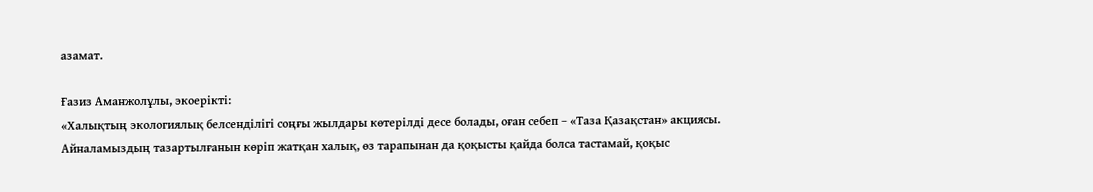азамат.

Ғазиз Аманжолұлы, экоерікті:
«Халықтың экологиялық белсенділігі соңғы жылдары көтерілді десе болады, оған себеп – «Таза Қазақстан» акциясы. Айналамыздың тазартылғанын көріп жатқан халық, өз тарапынан да қоқысты қайда болса тастамай, қоқыс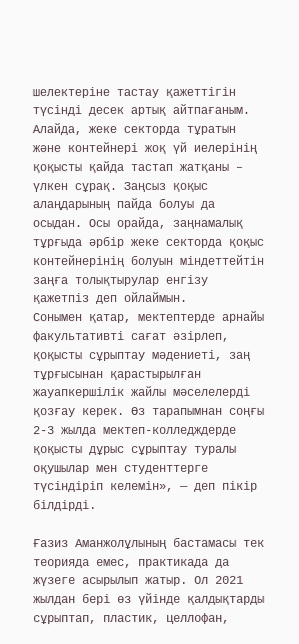шелектеріне тастау қажеттігін түсінді десек артық айтпағаным.
Алайда, жеке секторда тұратын және контейнері жоқ үй иелерінің қоқысты қайда тастап жатқаны – үлкен сұрақ. Заңсыз қоқыс алаңдарының пайда болуы да осыдан. Осы орайда, заңнамалық тұрғыда әрбір жеке секторда қоқыс контейнерінің болуын міндеттейтін заңға толықтырулар енгізу қажетпіз деп ойлаймын.
Сонымен қатар, мектептерде арнайы факультативті сағат әзірлеп, қоқысты сұрыптау мәдениеті, заң тұрғысынан қарастырылған жауапкершілік жайлы мәселелерді қозғау керек. Өз тарапымнан соңғы 2-3 жылда мектеп-колледждерде қоқысты дұрыс сұрыптау туралы оқушылар мен студенттерге түсіндіріп келемін», — деп пікір білдірді.

Ғазиз Аманжолұлының бастамасы тек теорияда емес, практикада да жүзеге асырылып жатыр. Ол 2021 жылдан бері өз үйінде қалдықтарды сұрыптап, пластик, целлофан,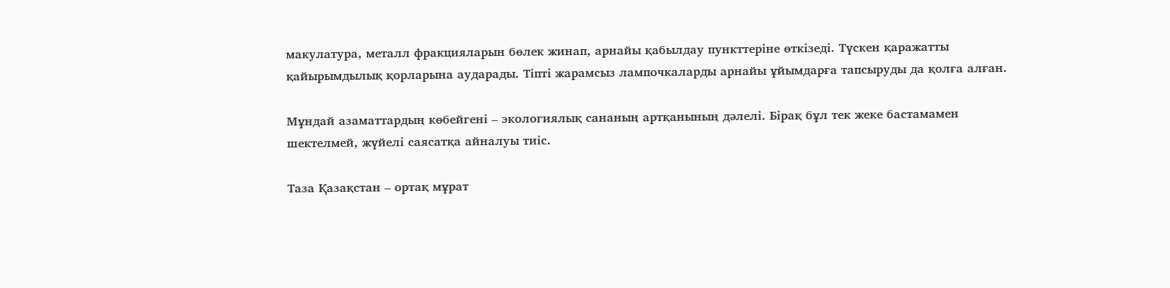макулатура, металл фракцияларын бөлек жинап, арнайы қабылдау пункттеріне өткізеді. Түскен қаражатты қайырымдылық қорларына аударады. Тіпті жарамсыз лампочкаларды арнайы ұйымдарға тапсыруды да қолға алған.

Мұндай азаматтардың көбейгені – экологиялық сананың артқанының дәлелі. Бірақ бұл тек жеке бастамамен шектелмей, жүйелі саясатқа айналуы тиіс.

Таза Қазақстан – ортақ мұрат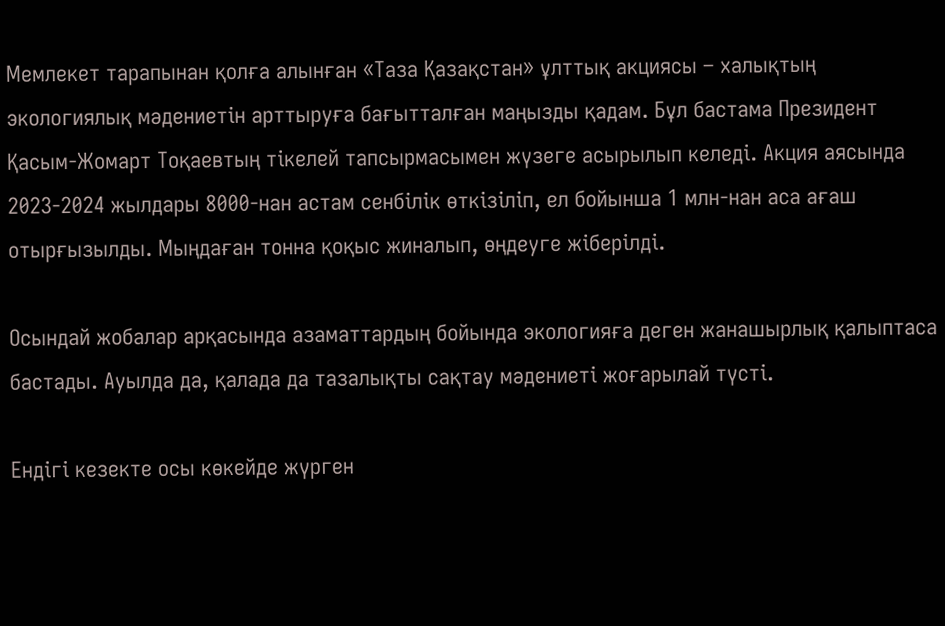Мемлекет тарапынан қолға алынған «Таза Қазақстан» ұлттық акциясы – халықтың экологиялық мәдениетін арттыруға бағытталған маңызды қадам. Бұл бастама Президент Қасым-Жомарт Тоқаевтың тікелей тапсырмасымен жүзеге асырылып келеді. Акция аясында 2023-2024 жылдары 8000-нан астам сенбілік өткізіліп, ел бойынша 1 млн-нан аса ағаш отырғызылды. Мыңдаған тонна қоқыс жиналып, өңдеуге жіберілді.

Осындай жобалар арқасында азаматтардың бойында экологияға деген жанашырлық қалыптаса бастады. Ауылда да, қалада да тазалықты сақтау мәдениеті жоғарылай түсті.

Ендігі кезекте осы көкейде жүрген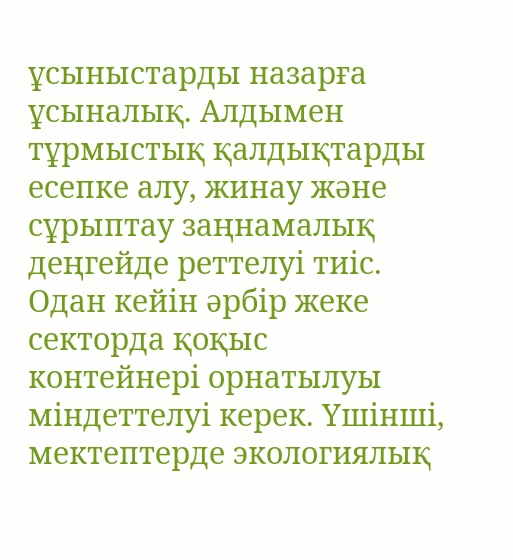ұсыныстарды назарға ұсыналық. Алдымен тұрмыстық қалдықтарды есепке алу, жинау және сұрыптау заңнамалық деңгейде реттелуі тиіс. Одан кейін әрбір жеке секторда қоқыс контейнері орнатылуы міндеттелуі керек. Үшінші, мектептерде экологиялық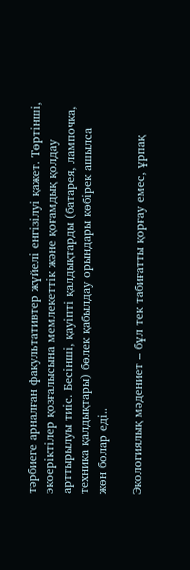тәрбиеге арналған факультативтер жүйелі енгізілуі қажет. Төртінші, экоеріктілер қозғалысына мемлекеттік және қоғамдық қолдау арттырылуы тиіс. Бесінші, қауіпті қалдықтарды (батарея, лампочка, техника қалдықтары) бөлек қабылдау орындары көбірек ашылса жөн болар еді..

Экологиялық мәдениет – бұл тек табиғатты қорғау емес, ұрпақ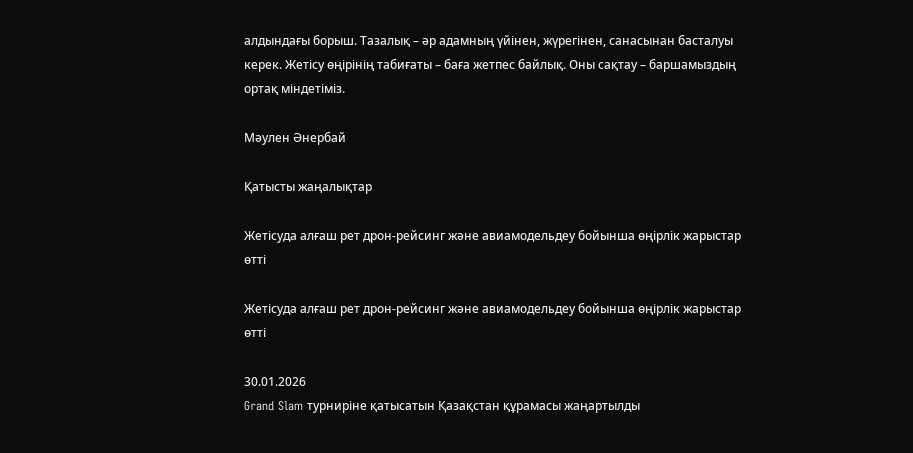алдындағы борыш. Тазалық – әр адамның үйінен, жүрегінен, санасынан басталуы керек. Жетісу өңірінің табиғаты – баға жетпес байлық. Оны сақтау – баршамыздың ортақ міндетіміз.

Мәулен Әнербай

Қатысты жаңалықтар

Жетісуда алғаш рет дрон-рейсинг және авиамодельдеу бойынша өңірлік жарыстар өтті

Жетісуда алғаш рет дрон-рейсинг және авиамодельдеу бойынша өңірлік жарыстар өтті

30.01.2026
Grand Slam турниріне қатысатын Қазақстан құрамасы жаңартылды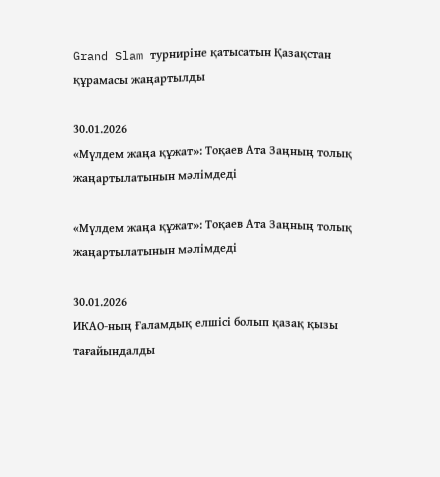Grand Slam турниріне қатысатын Қазақстан құрамасы жаңартылды

30.01.2026
«Мүлдем жаңа құжат»: Тоқаев Ата Заңның толық жаңартылатынын мәлімдеді

«Мүлдем жаңа құжат»: Тоқаев Ата Заңның толық жаңартылатынын мәлімдеді

30.01.2026
ИКАО-ның Ғаламдық елшісі болып қазақ қызы тағайындалды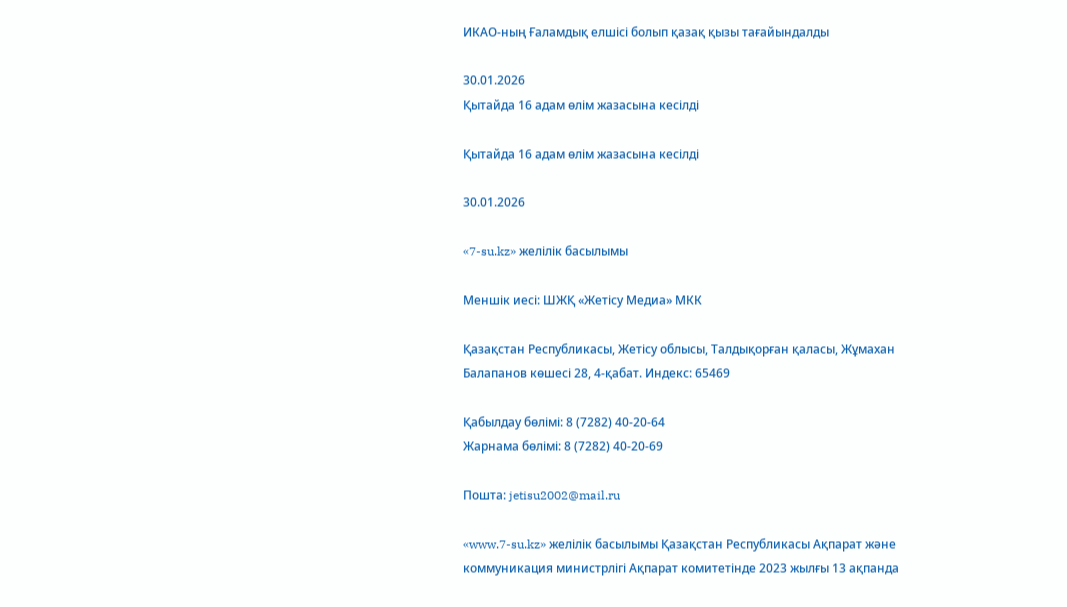ИКАО-ның Ғаламдық елшісі болып қазақ қызы тағайындалды

30.01.2026
Қытайда 16 адам өлім жазасына кесілді

Қытайда 16 адам өлім жазасына кесілді

30.01.2026

«7-su.kz» желілік басылымы

Меншік иесі: ШЖҚ «Жетісу Медиа» МКК

Қазақстан Республикасы, Жетісу облысы, Талдықорған қаласы, Жұмахан Балапанов көшесі 28, 4-қабат. Индекс: 65469

Қабылдау бөлімі: 8 (7282) 40-20-64
Жарнама бөлімі: 8 (7282) 40-20-69

Пошта: jetisu2002@mail.ru

«www.7-su.kz» желілік басылымы Қазақстан Республикасы Ақпарат және коммуникация министрлігі Ақпарат комитетінде 2023 жылғы 13 ақпанда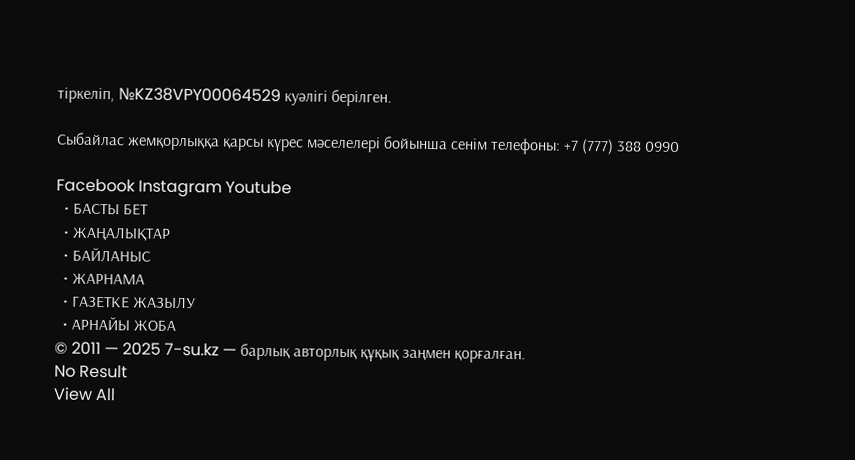тіркеліп, №KZ38VPY00064529 куәлігі берілген.

Сыбайлас жемқорлыққа қарсы күрес мәселелері бойынша сенім телефоны: +7 (777) 388 0990

Facebook Instagram Youtube
  • БАСТЫ БЕТ
  • ЖАҢАЛЫҚТАР
  • БАЙЛАНЫС
  • ЖАРНАМА
  • ГАЗЕТКЕ ЖАЗЫЛУ
  • АРНАЙЫ ЖОБА
© 2011 — 2025 7-su.kz — барлық авторлық құқық заңмен қорғалған.
No Result
View All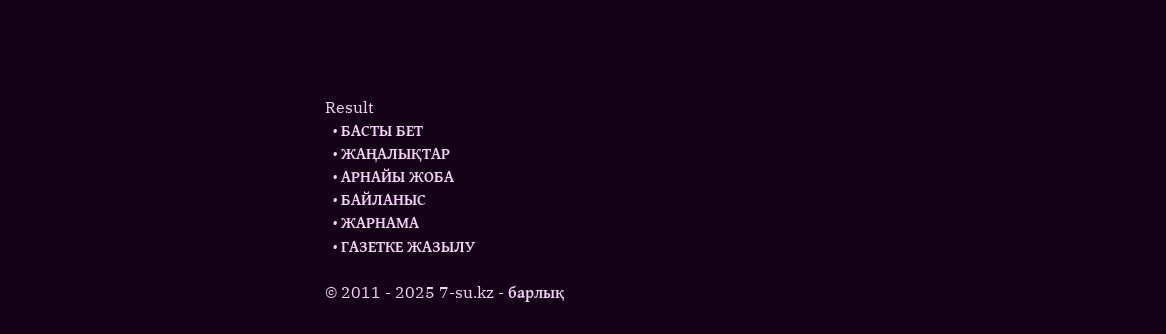Result
  • БАСТЫ БЕТ
  • ЖАҢАЛЫҚТАР
  • АРНАЙЫ ЖОБА
  • БАЙЛАНЫС
  • ЖАРНАМА
  • ГАЗЕТКЕ ЖАЗЫЛУ

© 2011 - 2025 7-su.kz - барлық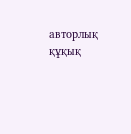авторлық құқық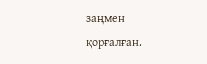заңмен қорғалған.